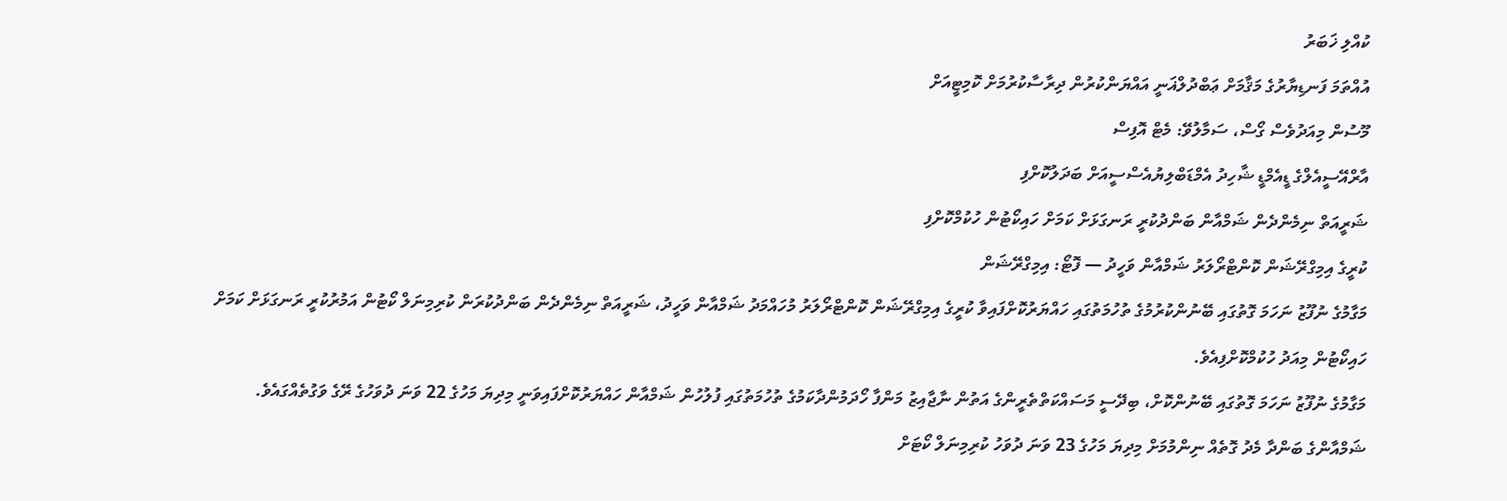ކުއްލި ޚަބަރު
އުއްތަމަ ފަނޑިޔާރުގެ މަޤާމަށް ޢަބްދުލްޣަނީ އައްޔަންކުރުން ދިރާސާކުރުމަށް ކޮމިޓީއަށް
މޫސުން މިއަދުވެސް ގޯސް، ސަމާލުވޭ: މެޓް އޮފިސް
އާރްއޭސީއެލްގެ ޑީއެމްޑީ ޝާހިދު އެމްޑަބްލިޔުއެސްސީއަށް ބަދަލުކޮށްފި
ޝަރީއަތް ނިމެންދެން ޝަމްއާން ބަންދުކުރީ ރަނގަޅަށް ކަމަށް ހައިކޯޓުން ހުކުމްކޮށްފި
ކުރީގެ އިމިގްރޭޝަން ކޮންޓްރޯލަރު ޝަމްއާން ވަހީދު — ފޮޓޯ: އިމިގްރޭޝަން
މަގާމުގެ ނުފޫޒު ނަހަމަ ގޮތުގައި ބޭނުންކުރުމުގެ ތުހުމަތުގައި ހައްޔަރުކޮށްފައިވާ ކުރީގެ އިމިގްރޭޝަން ކޮންޓްރޯލަރު މުހައްމަދު ޝަމްއާން ވަހީދު، ޝަރީއަތް ނިމެންދެން ބަންދުކުރަން ކުރިމިނަލް ކޯޓުން އަމުރުކުރީ ރަނގަޅަށް ކަމަށް ހައިކޯޓުން މިއަދު ހުކުމްކޮށްފިއެވެ.
މަގާމުގެ ނުފޫޒު ނަހަމަ ގޮތުގައި ބޭނުންކޮށް، ބިދޭސީ މަސައްކަތްތެރީންގެ އަތުން ނާޖާއިޒު މަންފާ ހޯދަމުންދާކަމުގެ ތުހުމަތުގައި ފުލުހުން ޝަމްއާން ހައްޔަރުކޮށްފައިވަނީ މިދިޔަ މަހުގެ 22 ވަނަ ދުވަހުގެ ރޭގެ ވަގުތެއްގައެވެ.
ޝަމްއާންގެ ބަންދާ މެދު ގޮތެއް ނިންމުމަށް މިދިޔަ މަހުގެ 23 ވަނަ ދުވަހު ކުރިމިނަލް ކޯޓަށް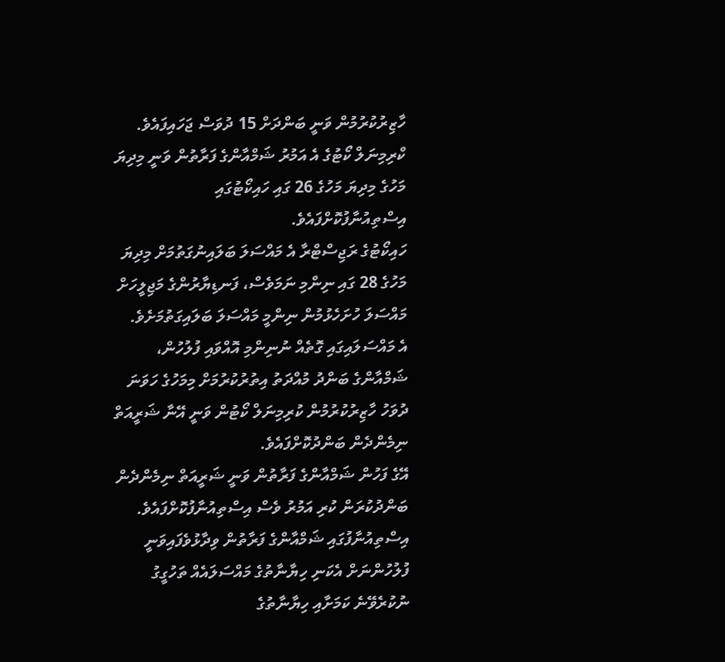ހާޒިރުކުރުމުން ވަނީ ބަންދަށް 15 ދުވަސް ޖަހައިފައެވެ. ކްރިމިނަލް ކޯޓުގެ އެ އަމުރު ޝަމްއާންގެ ފަރާތުން ވަނީ މިދިޔަ މަހުގެ މިދިޔަ މަހުގެ 26 ގައި ހައިކޯޓުގައި އިސްތިއުނާފުކޮށްފައެވެ.
ހައިކޯޓުގެ ރަޖިސްޓްރާ އެ މައްސަލަ ބަލައިނުގަތުމަށް މިދިޔަ މަހުގެ 28 ގައި ނިންމި ނަމަވެސް، ފަނޑިޔާރުންގެ މަޖިލީހަށް މައްސަލަ ހުށަހެޅުމުން ނިންމީ މައްސަލަ ބަލައިގަތުމަށެވެ.
އެ މައްސަލައިގައި ގޮތެއް ނުނިންމި އޮއްވައި ފުލުހުން، ޝަމްއާންގެ ބަންދު މުއްދަތު އިތުރުކުރުމަށް މިމަހުގެ ހަވަނަ ދުވަހު ހާޒިރުކުރުމުން ކުރިމިނަލް ކޯޓުން ވަނީ އޭނާ ޝަރީއަތް ނިމެންދެން ބަންދުކޮށްފައެވެ.
އޭގެ ފަހުން ޝަމްއާންގެ ފަރާތުން ވަނީ ޝަރީއަތް ނިމެންދެން ބަންދުކުރަން ކުރި އަމުރު ވެސް އިސްތިއުނާފުކޮށްފައެވެ. އިސްތިއުނާފުގައި ޝަމްއާންގެ ފަރާތުން ވިދާޅުވެފައިވަނީ ފުލުހުންނަށް އެކަނި ހިޔާނާތުގެ މައްސަލައެއް ތަހުގީގު ނުކުރެވޭނެ ކަމަށާއި ހިޔާނާތުގެ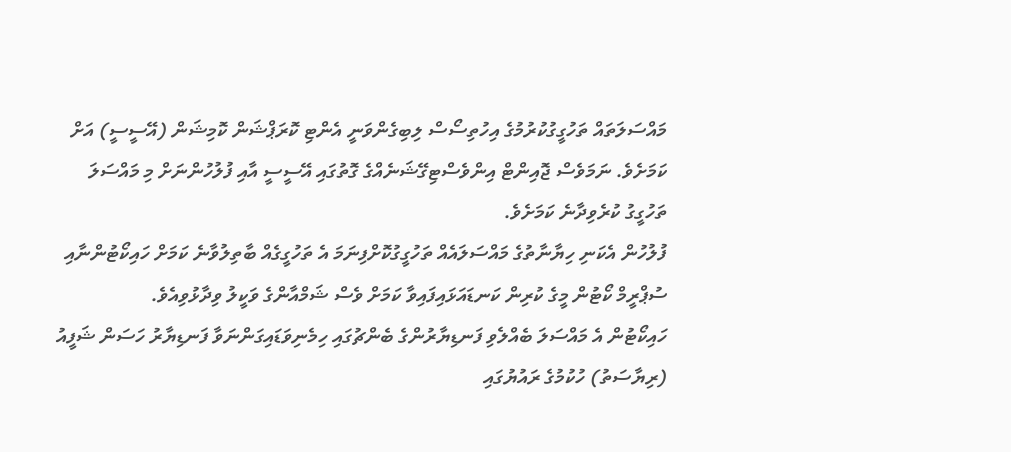މައްސަލަތައް ތަހުގީގުކުރުމުގެ އިހުތިސޯސް ލިބިގެންވަނީ އެންޓި ކޮރަޕްޝަން ކޮމިޝަން (އޭސީސީ) އަށް ކަމަށެވެ. ނަމަވެސް ޖޮއިންޓް އިންވެސްޓިގޭޝަނެއްގެ ގޮތުގައި އޭސީސީ އާއި ފުލުހުންނަށް މި މައްސަލަ ތަހުގީގު ކުރެވިދާނެ ކަމަށެވެ.
ފުލުހުން އެކަނި ހިޔާނާތުގެ މައްސަލައެއް ތަހުގީގުކޮށްފިނަމަ އެ ތަހުގީގެއް ބާތިލުވާނެ ކަމަށް ހައިކޯޓުންނާއި ސުޕްރީމް ކޯޓުން މީގެ ކުރިން ކަނޑައަޅައިފައިވާ ކަމަށް ވެސް ޝަމްއާންގެ ވަކީލު ވިދާޅުވިއެވެ.
ހައިކޯޓުން އެ މައްސަލަ ބެއްލެވި ފަނޑިޔާރުންގެ ބެންޗުގައި ހިމެނިވަޑައިގަންނަވާ ފަނޑިޔާރު ހަސަން ޝަފީއު (ރިޔާސަތު) ހުކުމުގެ ރައުޔުގައި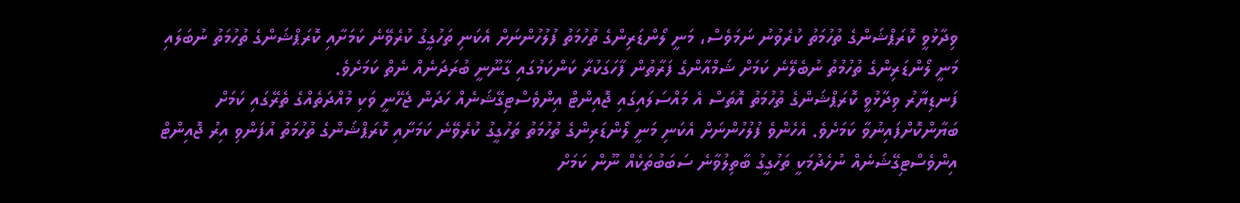ވިދާޅުވީ ކޮރަޕްޝަންގެ ތުހުމަތު ކުރެވުނު ނަމަވެސް، މަނީ ލޯންޑަރިންގެ ތުހުމަތު ފުލުހުންނަށް އެކަނި ތަހުގީގު ކުރެވޭނެ ކަމަށާއި ކޮރަޕްޝަންގެ ތުހުމަތު ނުބަލައި މަނީ ލޯންޑަރިންގެ ތުހުމުތު ނުބެލޭނެ ކަމަށް ޝަމްއާންގެ ފަރާތުން ފާހަގަކުރާ ކަންކަމުގައި ގާނޫނީ ބުރަދަނެއް ނެތް ކަމަށެވެ.
ފަނޑިޔާރު ވިދާޅުވީ ކޮރަޕްޝަންގެ ތުހުމަތު އޮތަސް އެ މައްސަލައިގައި ޖޮއިންޓް އިންވެސްޓިގޭޝަނެއް ހަދަން ޖެހޭނީ ވަކި މުއްދަތެއްގެ ތެރޭގައި ކަމަށް ބަޔާންކޮށްފައިނުވާ ކަމަށެވެ. އެހެންވެ ފުލުހުންނަށް އެކަނި މަނީ ލޯންޑަރިންގެ ތުހުމަތު ތަހުގީގު ކުރެވޭނެ ކަމަށާއި ކޮރަޕްޝަންގެ ތުހުމަތު އުފަންވި އިރު ޖޮއިންޓް އިންވެސްޓިގޭޝަނެއް ނުހެދުމަކީ ތަހުގީގު ބާތިލުވާނެ ސަބަބުތަކެއް ނޫން ކަމަށް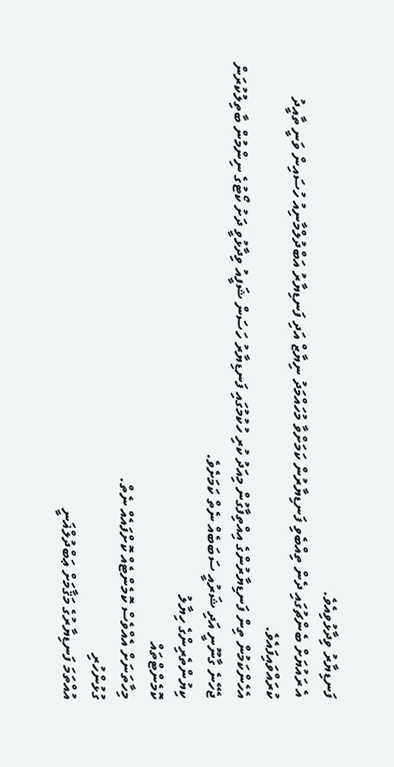ފަނޑިޔާރު ވިދާޅުވިއެވެ.
އެ ރައުޔަށް ބެންޗުގައި ދެން ތިއްބެވި ފަނޑިޔާރުން ކަމަށްވާ މުހައްމަދު ނިޔާޒް އަދި ފަނޑިޔާރު އަބްދުލްމާނިއު ހުސައިން ވަނީ ތާއީދު ކުރައްވައިފައެވެ.
އެހެންކަމުން ތިން ފަނޑިޔާރުންގެ އިއްތިފާގުން މިއަދު ކުރި ހުކުމުގައި ފަނޑިޔާރު ހަސަން ޝަފީއު ވިދާޅުވީ ދަށު ކޯޓުގެ ނިންމުން ބާތިލުކުރަން ޖެހޭނެ ގާނޫނީ އަދި ޝަރުއީ ސަބަބެއް ނެތް ކަމަށެވެ.
ކިޔުންތެރިންގެ ހިޔާލު
ކޮމެންޓްތައް
މިހާތަނަށް އެއްވެސް ކޮމެންޓެއް ކޮށްފައެއް ނެތް.
ގުޅުންހުރި
އުއްތަމަ ފަނޑިޔާރުގެ މަޤާމަށް ޢަބްދުލްޣަނީ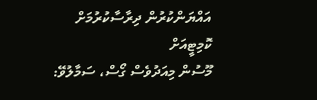އައްޔަންކުރުން ދިރާސާކުރުމަށް ކޮމިޓީއަށް
މޫސުން މިއަދުވެސް ގޯސް، ސަމާލުވޭ: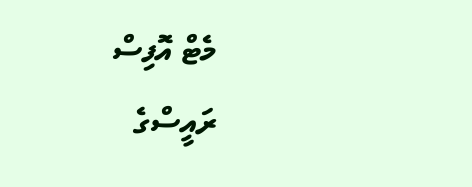މެޓް އޮފިސް
ރައީސްގެ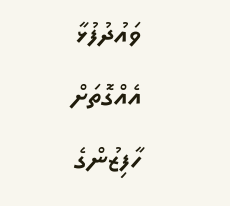ވައުދުފުޅާ އެއްގޮތަށް ހާފިޒުންގެ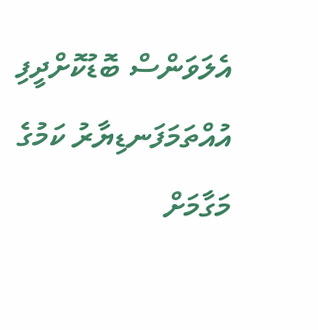އެލަވަންސް ބޮޑުކޮށްދީފި
އުއްތަމަފަނޑިޔާރު ކަމުގެ މަގާމަށް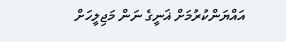އައްޔަންކުރުމަށް ޣަނީގެ ނަން މަޖިލީހަށް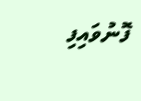ފޮނުވައިފި